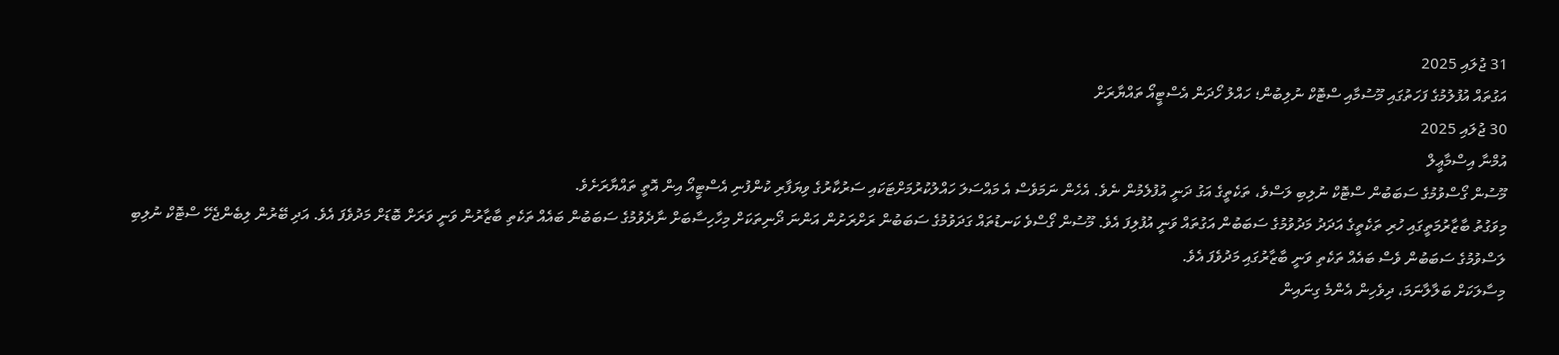31 ޖުލައި 2025
އަގުތައް އުފުލުމުގެ ފަހަތުގައި މޫސުމާއި ސްޓޮކް ނުލިބުން؛ ހައްލު ހޯދަން އެސްޓީއޯ ތައްޔާރަށް
30 ޖުލައި 2025
އުމްނާ އިސްމާޢީލް
މޫސުން ގޯސްވުމުގެ ސަބަބުން ސްޓޮކް ނުލިބި ލަސްވެ، ތަކެތީގެ އަގު ދަނީ އުފުލެމުން ނެވެ. އެހެން ނަމަވެސް އެ މައްސަލަ ހައްލުކުރުމަށްޓަކައި ސަރުކާރުގެ ވިޔަފާރި ކުންފުނި އެސްޓީއޯ އިން އޮތީ ތައްޔާރަށެވެ.
މިވަގުތު ބާޒާރުމަތީގައި ހުރި ތަކެތީގެ އަދަދު މަދުވުމުގެ ސަބަބުން އަގުތައް ވަނީ އުފުލިފަ އެވެ. މޫސުން ގޯސްވެ ކަނޑުތައް ގަދަވުމުގެ ސަބަބުން ރަށްރަށުން އަންނަ ދޯނިތަކަށް މިހާހިސާބަށް ނާދެވުމުގެ ސަބަބުން ބައެއް ތަކެތި ބާޒާރުން ވަނީ ވަރަށް ބޮޑަށް މަދުވެފަ އެވެ. އަދި ބޭރުން ލިބެންޖެހޭ ސްޓޮކް ނުލިބި ލަސްވުމުގެ ސަބަބުން ވެސް ބައެއް ތަކެތި ވަނީ ބާޒާރުގައި މަދުވެފަ އެވެ.
މިސާލަކަށް ބަލާލާނަމަ، ދިވެހިން އެންމެ ގިނައިން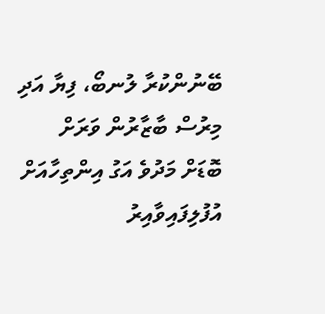ބޭނުންކުރާ ލުނބޯ، ފިޔާ އަދި މިރުސް ބާޒާރުން ވަރަށް ބޮޑަށް މަދުވެ އަގު އިންތިހާއަށް އުފުލިފައިވާއިރު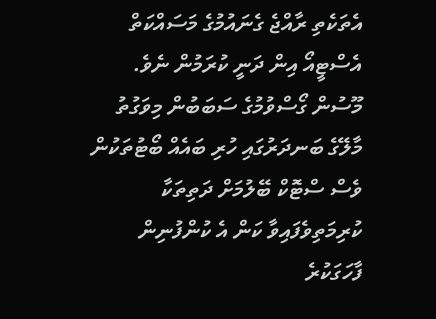އެތަކެތި ރާއްޖެ ގެނައުމުގެ މަސައްކަތް އެސްޓީއޯ އިން ދަނީ ކުރަމުން ނެވެ. މޫސުން ގޯސްވުމުގެ ސަބަބުން މިވަގުތު މާލޭގެ ބަނދަރުގައި ހުރި ބައެއް ބޯޓުތަކުން ވެސް ސްޓޮކް ބޭލުމަށް ދަތިތަކާ ކުރިމަތިވެފައިވާ ކަން އެ ކުންފުނިން ފާހަގަކުރެ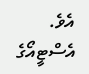އެވެ.
އެސްޓީއޯގެ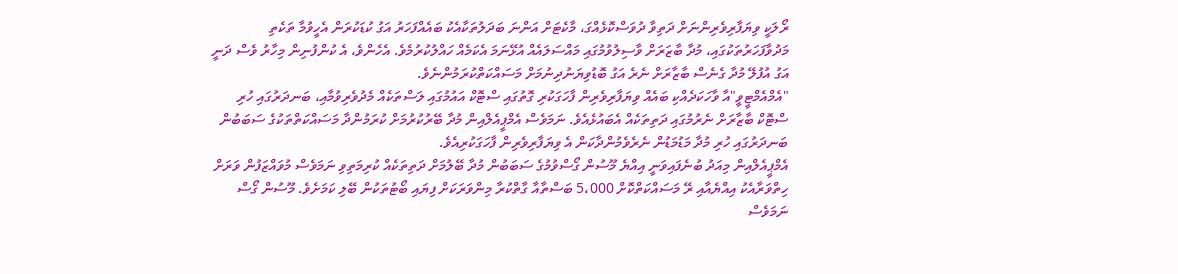ރޯލަކީ ވިޔަފާރިވެރިންނަށް ދަތިވާ ދުވަސްކޮޅެއްގަ، މާކެޓަށް އަންނަ ބަދަލުތަކާއެކު ބައެއްފަހަރު އަގު ކުޑަކުރަން އެހީވުމާ ތަކެތި މަދުވާފަހަރުތަކުގައި، މުދާ ބާޒަރަށް ވާސިލުވުމުގައި މައްސަލައެއް އުޅޭނަމަ އެކަމެއް ހައްލުކުރުމެވެ. އެހެންވެ، އެ ކުންފުނިން މިހާރު ވެސް ދަނީ އަގު އުފުލޭ މުދާ ގެނެސް ބާޒާރަށް ނެރެ އަގު ބޮޑުވިޔަނުދިނުމަށް މަސައްކަތްކުރަމުންނެވެ.
"އެމްއެމްޓީވީ"އާ ވާހަކަދެއްކި ބައެއް ވިޔަފާރިވެރިން ފާހަގަކުރި ގޮތުގައި ސްޓޮކް އައުމުގައި ލަސްތަކެއް މެދުވެރިވުމާއި، ބަނދަރުގައި ހުރި ސްޓޮކް ބާޒާރަށް ނެރުމުގައި ދަތިތަކެއް އެބައުޅެއެވެ. ނަމަވެސް އެމްޕީއެލްއިން މުދާ ބޭރުކުރުމަށް ކުރަމުންދާ މަސައްކަތްތަކުގެ ސަބަބުން ބަނދަރުގައި ހުރި މުދާ މަޑުމަޑުން ނެރެވެމުންދާކަން އެ ވިޔަފާރިވެރިން ފާހަގަކުރިއެވެ.
އެމްޕީއެލްއިން މިއަދު ބުނެފައިވަނީ އިއްޔެ މޫސުން ގޯސްވުމުގެ ސަބަބުން މުދާ ބޭލުމަށް ދަތިތަކެއް ކުރިމަތިވި ނަމަވެސް މުވައްޒަފުން ވަރަށް ހިތްވަރާއެކު އިއްޔެއާއި ރޭ މަސައްކަތްކޮށް 5،000 ބަސްތާއާ ގާތްކުރާ މިންވަރަކަށް ފިޔައި ބޯޓުތަކުން ބޭލި ކަމަށެވެ. މޫސުން ގޯސް ނަމަވެސް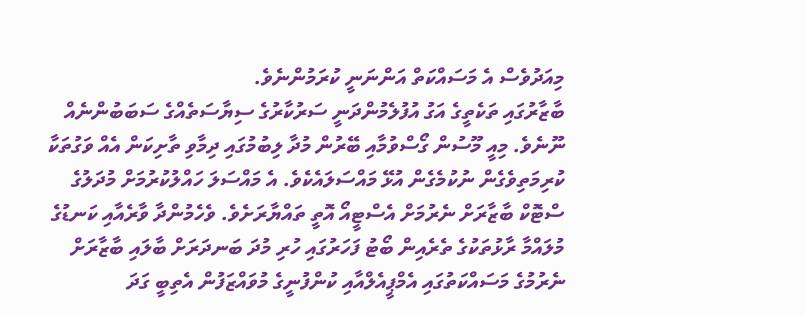މިއަދުވެސް އެ މަސައްކަތް އަންނަނީ ކުރަމުންނެވެ.
ބާޒާރުގައި ތަކެތީގެ އަގު އުފުލެމުންދަނީ ސަރުކާރުގެ ސިޔާސަތެއްގެ ސަބަބުންނެއް ނޫނެވެ. މިއީ މޫސުން ގޯސްވުމާއި ބޭރުން މުދާ ލިބުމުގައި ދިމާވި ތާށިކަން އެއް ވަގުތަކާ ކުރިމަތިވެގެން ނުކުމެގެން އުޅޭ މައްސަލައެކެވެ. އެ މައްސަލަ ހައްލުކުރުމަށް މުދަލުގެ ސްޓޮކް ބާޒާރަށް ނެރުމަށް އެސްޓީއޯ އޮތީ ތައްޔާރަށެވެ. ވެހެމުންދާ ވާރެއާއި ކަނޑުގެ މުލައްމާ ރާޅުތަކުގެ ތެރެއިން ބޯޓު ފަހަރުގައި ހުރި މުދަ ބަނދަރަށް ބާލައި ބާޒާރަށް ނެރުމުގެ މަސައްކަތުގައި އެމްޕީއެލްއާއި ކުންފުނީގެ މުވައްޒަފުން އެތިބީ ގަދަ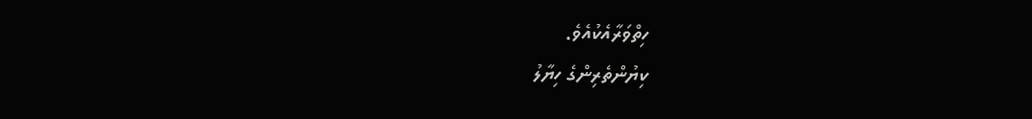ހިތްވަރާއެކުއެވެ.
ކިޔުންތެރިންގެ ހިޔާލު